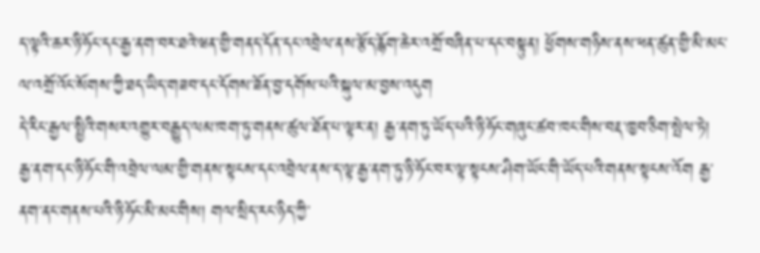ད་ལྟའི་ཆར་ཉི་ཧོང་དང་རྒྱ་ནག་བར་ཐའེ་ཝན་གྱི་གནད་དོན་དང་འབྲེལ་ནས་རྩོད་རྙོག་ཆེར་འགྲོ་བཞིན་པ་དང་བསྟུན། ཕྱོགས་གཉིས་ནས་ཕན་ཚུན་གྱི་མི་མང་ལ་འགྲོ་འོང་སོགས་ཀྱི་ཐད་ཡིད་གཟབ་དང་དོགས་ཟོན་བྱ་དགོས་པའི་སྐུལ་མ་བྱས་འདུག
དེ་རིང་རྒྱལ་སྤྱིའི་གསར་འགྱུར་བརྒྱུད་ལམ་ཁག་ཏུ་གནས་ཚུལ་ཐོན་པ་ལྟར་ན། རྒྱ་ནག་ཏུ་ཡོད་པའི་ཉི་ཧོང་གཞུང་ཚབ་ཁང་གིས་བརྡ་ཁྱབ་ཅིག་སྤེལ་ཏེ། རྒྱ་ནག་དང་ཉི་ཧོང་གི་འབྲེལ་ལམ་གྱི་གནས་སྟངས་དང་འབྲེལ་ནས་ད་ལྟ་རྒྱ་ནག་ཏུ་ཉི་ཧོང་བར་ལྟ་སྟངས་ཤིག་ཡོང་གི་ཡོད་པའི་གནས་སྟངས་འོག རྒྱ་ནག་ནང་གནས་པའི་ཉི་ཧོང་མི་མང་གིས། གལ་སྲིད་རང་ཉིད་ཀྱི་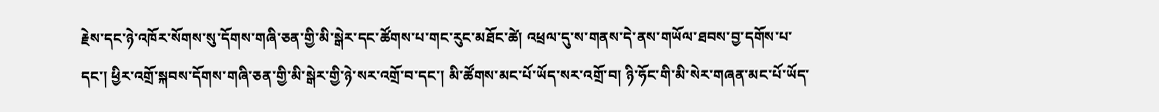རྗེས་དང་ཉེ་འཁོར་སོགས་སུ་དོགས་གཞི་ཅན་གྱི་མི་སྒེར་དང་ཚོགས་པ་གང་རུང་མཐོང་ཚེ། འཕྲལ་དུ་ས་གནས་དེ་ནས་གཡོལ་ཐབས་བྱ་དགོས་པ་དང་། ཕྱིར་འགྲོ་སྐབས་དོགས་གཞི་ཅན་གྱི་མི་སྒེར་གྱི་ཉེ་སར་འགྲོ་བ་དང་། མི་ཚོགས་མང་པོ་ཡོད་སར་འགྲོ་བ། ཉི་ཧོང་གི་མི་སེར་གཞན་མང་པོ་ཡོད་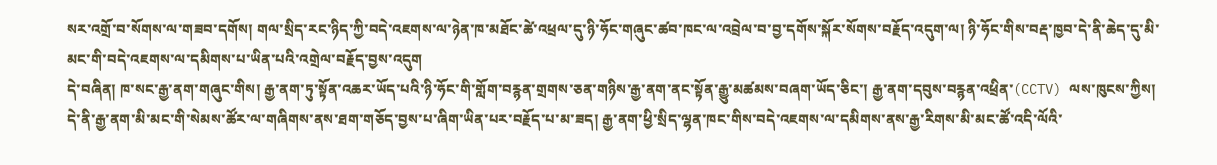སར་འགྲོ་བ་སོགས་ལ་གཟབ་དགོས། གལ་སྲིད་རང་ཉིད་ཀྱི་བདེ་འཇགས་ལ་ཉེན་ཁ་མཐོང་ཚེ་འཕྲལ་དུ་ཉི་ཧོང་གཞུང་ཚབ་ཁང་ལ་འབྲེལ་བ་བྱ་དགོས་སྐོར་སོགས་བརྗོད་འདུག་ལ། ཉི་ཧོང་གིས་བརྡ་ཁྱབ་དེ་ནི་ཆེད་དུ་མི་མང་གི་བདེ་འཇགས་ལ་དམིགས་པ་ཡིན་པའི་འགྲེལ་བརྗོད་བྱས་འདུག
དེ་བཞིན། ཁ་སང་རྒྱ་ནག་གཞུང་གིས། རྒྱ་ནག་ཏུ་སྟོན་འཆར་ཡོད་པའི་ཉི་ཧོང་གི་གློག་བརྙན་གྲགས་ཅན་གཉིས་རྒྱ་ནག་ནང་སྟོན་རྒྱུ་མཚམས་བཞག་ཡོད་ཅིང་། རྒྱ་ནག་དབུས་བརྙན་འཕྲིན་(CCTV) ལས་ཁུངས་ཀྱིས། དེ་ནི་རྒྱ་ནག་མི་མང་གི་སེམས་ཚོར་ལ་གཞིགས་ནས་ཐག་གཅོད་བྱས་པ་ཞིག་ཡིན་པར་བརྗོད་པ་མ་ཟད། རྒྱ་ནག་ཕྱི་སྲིད་ལྷན་ཁང་གིས་བདེ་འཇགས་ལ་དམིགས་ནས་རྒྱ་རིགས་མི་མང་ཚོ་འདི་ལོའི་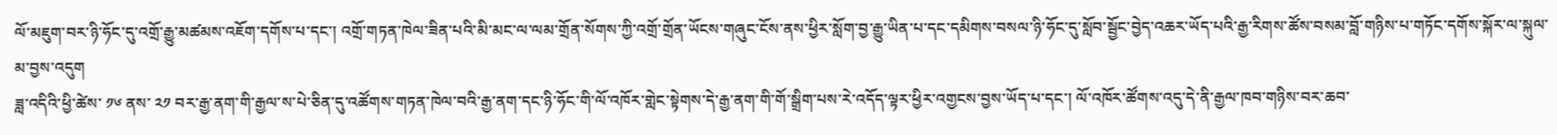ལོ་མཇུག་བར་ཉི་ཧོང་དུ་འགྲོ་རྒྱུ་མཚམས་འཇོག་དགོས་པ་དང་། འགྲོ་གཏན་ཁེལ་ཟིན་པའི་མི་མང་ལ་ལམ་གྲོན་སོགས་ཀྱི་འགྲོ་གྲོན་ཡོངས་གཞུང་ངོས་ནས་ཕྱིར་སློག་བྱ་རྒྱུ་ཡིན་པ་དང་དམིགས་བསལ་ཉི་ཧོང་དུ་སློབ་སྦྱོང་བྱེད་འཆར་ཡོད་པའི་རྒྱ་རིགས་ཚོས་བསམ་བློ་གཉིས་པ་གཏོང་དགོས་སྐོར་ལ་སྐུལ་མ་བྱས་འདུག
ཟླ་འདིའི་ཕྱི་ཚེས་ ༡༦ ནས་ ༢༡ བར་རྒྱ་ནག་གི་རྒྱལ་ས་པེ་ཅིན་དུ་འཚོགས་གཏན་ཁེལ་བའི་རྒྱ་ནག་དང་ཉི་ཧོང་གི་ལོ་འཁོར་གླེང་སྟེགས་དེ་རྒྱ་ནག་གི་གོ་སྒྲིག་པས་རེ་འདོད་ལྟར་ཕྱིར་འགྱངས་བྱས་ཡོད་པ་དང་། ལོ་འཁོར་ཚོགས་འདུ་དེ་ནི་རྒྱལ་ཁབ་གཉིས་བར་ཆབ་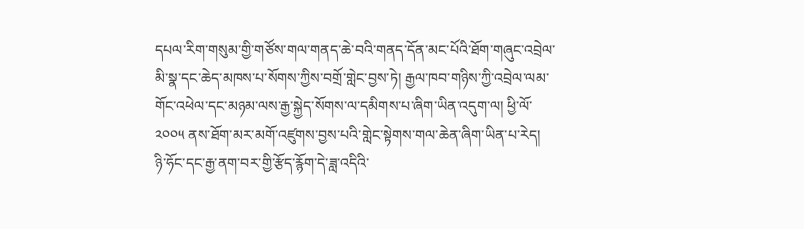དཔལ་རིག་གསུམ་གྱི་གཙོས་གལ་གནད་ཆེ་བའི་གནད་དོན་མང་པོའི་ཐོག་གཞུང་འབྲེལ་མི་སྣ་དང་ཆེད་མཁས་པ་སོགས་ཀྱིས་བགྲོ་གླེང་བྱས་ཏེ། རྒྱལ་ཁབ་གཉིས་ཀྱི་འབྲེལ་ལམ་གོང་འཕེལ་དང་མཉམ་ལས་རྒྱ་སྐྱེད་སོགས་ལ་དམིགས་པ་ཞིག་ཡིན་འདུག་ལ། ཕྱི་ལོ་ ༢༠༠༥ ནས་ཐོག་མར་མགོ་འཛུགས་བྱས་པའི་གླེང་སྟེགས་གལ་ཆེན་ཞིག་ཡིན་པ་རེད།
ཉི་ཧོང་དང་རྒྱ་ནག་བར་གྱི་རྩོད་རྙོག་དེ་ཟླ་འདིའི་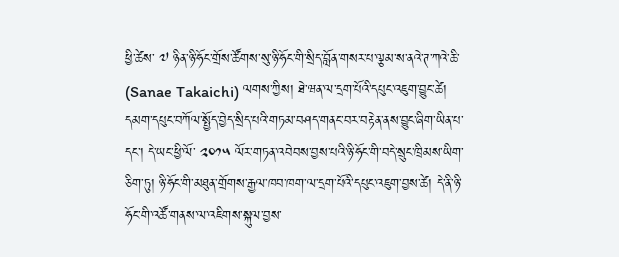ཕྱི་ཚེས་ ༧ ཉིན་ཉི་ཧོང་གྲོས་ཚོགས་སུ་ཉི་ཧོང་གི་སྲིད་བློན་གསར་པ་ལྕམ་ས་ནའེ་ཊ་ཀའེ་ཆི་ (Sanae Takaichi) ལགས་ཀྱིས། ཐེ་ཝན་ལ་དྲག་པོའི་དཔུང་འཇུག་བྱུང་ཚེ། དམག་དཔུང་བཀོལ་སྤྱོད་བྱེད་སྲིད་པའི་གཏམ་བཤད་གནང་བར་བརྟེན་ནས་བྱུང་ཞིག་ཡིན་པ་དང་། དེ་ཡང་ཕྱི་ལོ་ ༢༠༡༥ ལོར་གཏན་འབེབས་བྱས་པའི་ཉི་ཧོང་གི་བདེ་སྲུང་ཁྲིམས་ཡིག་ཅིག་ཏུ། ཉི་ཧོང་གི་མཐུན་གྲོགས་རྒྱལ་ཁབ་ཁག་ལ་དྲག་པོའི་དཔུང་འཇུག་བྱས་ཚེ། དེ་ནི་ཉི་ཧོང་གི་འཚོ་གནས་ལ་འཇིགས་སྐུལ་བྱས་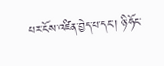པར་ངོས་འཛིན་བྱེད་པ་དང་། ཉི་ཧོང་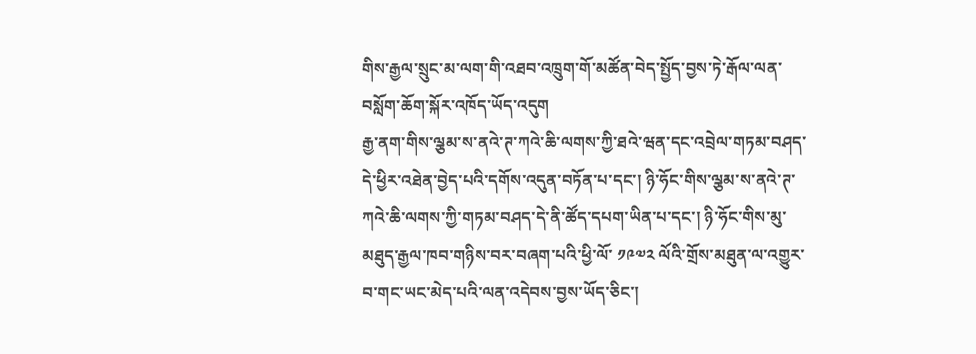གིས་རྒྱལ་སྲུང་མ་ལག་གི་འཐབ་འཁྲུག་གོ་མཚོན་བེད་སྤྱོད་བྱས་ཏེ་རྒོལ་ལན་བསློག་ཆོག་སྐོར་འཁོད་ཡོད་འདུག
རྒྱ་ནག་གིས་ལྕམ་ས་ནའེ་ཊ་ཀའེ་ཆི་ལགས་ཀྱི་ཐའེ་ཝན་དང་འབྲེལ་གཏམ་བཤད་དེ་ཕྱིར་འཐེན་བྱེད་པའི་དགོས་འདུན་བཏོན་པ་དང་། ཉི་ཧོང་གིས་ལྕམ་ས་ནའེ་ཊ་ཀའེ་ཆི་ལགས་ཀྱི་གཏམ་བཤད་དེ་ནི་ཚོད་དཔག་ཡིན་པ་དང་། ཉི་ཧོང་གིས་མུ་མཐུད་རྒྱལ་ཁབ་གཉིས་བར་བཞག་པའི་ཕྱི་ལོ་ ༡༩༧༢ ལོའི་གྲོས་མཐུན་ལ་འགྱུར་བ་གང་ཡང་མེད་པའི་ལན་འདེབས་བྱས་ཡོད་ཅིང་།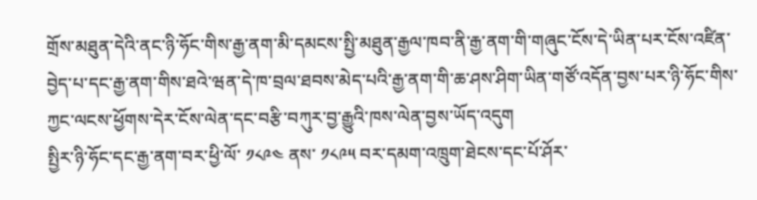གྲོས་མཐུན་དེའི་ནང་ཉི་ཧོང་གིས་རྒྱ་ནག་མི་དམངས་སྤྱི་མཐུན་རྒྱལ་ཁབ་ནི་རྒྱ་ནག་གི་གཞུང་ངོས་དེ་ཡིན་པར་ངོས་འཛིན་བྱེད་པ་དང་རྒྱ་ནག་གིས་ཐའེ་ཝན་དེ་ཁ་བྲལ་ཐབས་མེད་པའི་རྒྱ་ནག་གི་ཆ་ཤས་ཤིག་ཡིན་གཙོ་འདོན་བྱས་པར་ཉི་ཧོང་གིས་ཀྱང་ལངས་ཕྱོགས་དེར་ངོས་ལེན་དང་བརྩི་བཀུར་བྱ་རྒྱུའི་ཁས་ལེན་བྱས་ཡོད་འདུག
སྤྱིར་ཉི་ཧོང་དང་རྒྱ་ནག་བར་ཕྱི་ལོ་ ༡༨༩༤ ནས་ ༡༨༩༥ བར་དམག་འཁྲུག་ཐེངས་དང་པོ་ཤོར་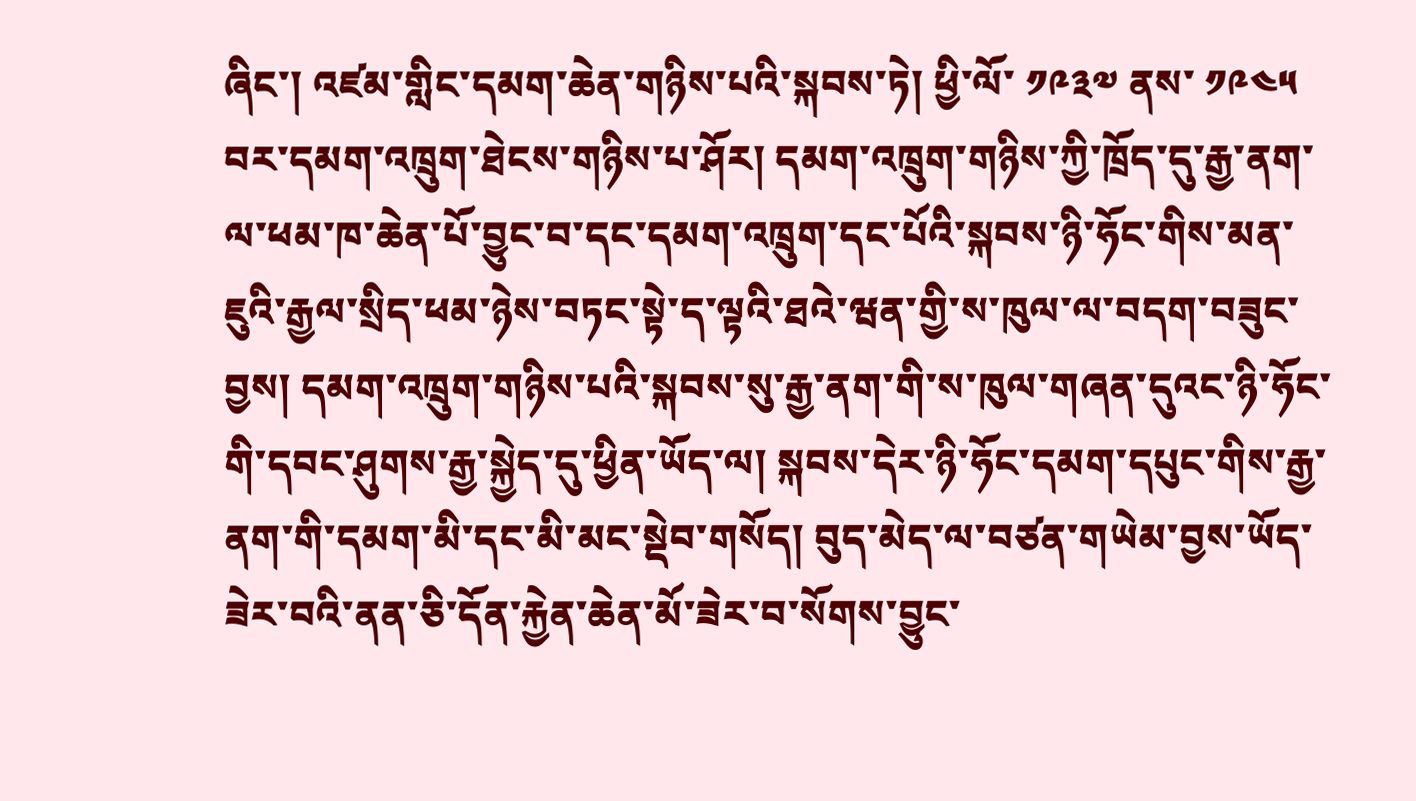ཞིང་། འཛམ་གླིང་དམག་ཆེན་གཉིས་པའི་སྐབས་ཏེ། ཕྱི་ལོ་ ༡༩༣༧ ནས་ ༡༩༤༥ བར་དམག་འཁྲུག་ཐེངས་གཉིས་པ་ཤོར། དམག་འཁྲུག་གཉིས་ཀྱི་ཁྲོད་དུ་རྒྱ་ནག་ལ་ཕམ་ཁ་ཆེན་པོ་བྱུང་བ་དང་དམག་འཁྲུག་དང་པོའི་སྐབས་ཉི་ཧོང་གིས་མན་ཇུའི་རྒྱལ་སྲིད་ཕམ་ཉེས་བཏང་སྟེ་ད་ལྟའི་ཐའེ་ཝན་གྱི་ས་ཁུལ་ལ་བདག་བཟུང་བྱས། དམག་འཁྲུག་གཉིས་པའི་སྐབས་སུ་རྒྱ་ནག་གི་ས་ཁུལ་གཞན་དུའང་ཉི་ཧོང་གི་དབང་ཤུགས་རྒྱ་སྐྱེད་དུ་ཕྱིན་ཡོད་ལ། སྐབས་དེར་ཉི་ཧོང་དམག་དཔུང་གིས་རྒྱ་ནག་གི་དམག་མི་དང་མི་མང་སྡེབ་གསོད། བུད་མེད་ལ་བཙན་གཡེམ་བྱས་ཡོད་ཟེར་བའི་ནན་ཅི་དོན་རྐྱེན་ཆེན་མོ་ཟེར་བ་སོགས་བྱུང་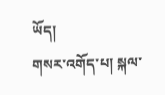ཡོད།
གསར་འགོད་པ། སྐལ་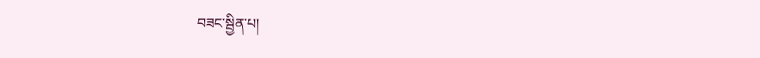བཟང་སྦྱིན་པ།